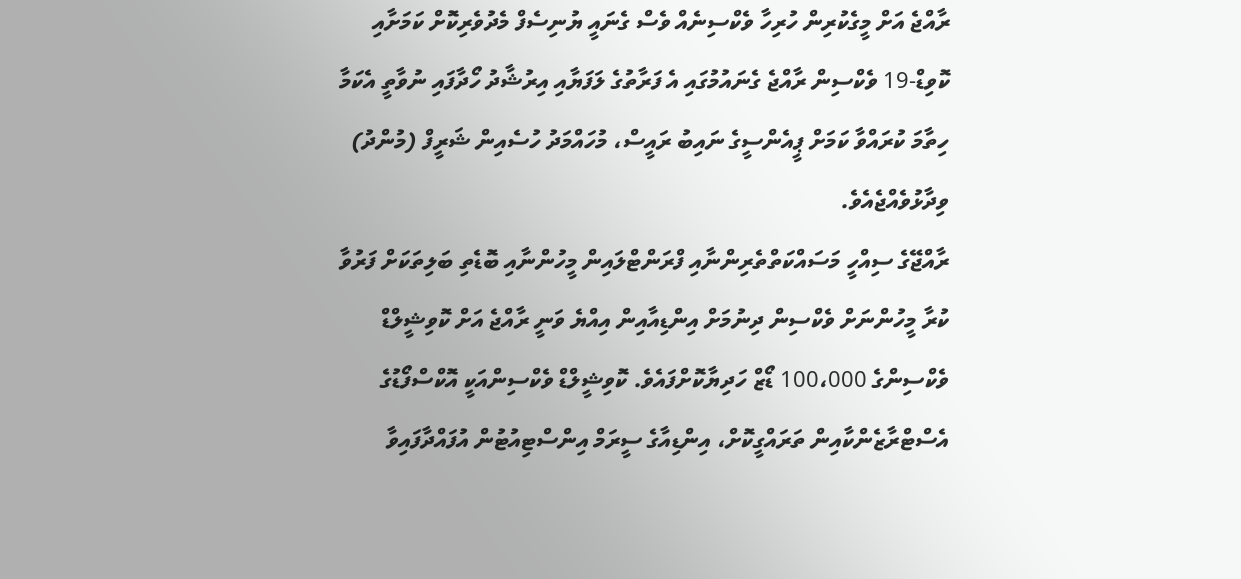ރާއްޖެ އަށް މީގެކުރިން ހުރިހާ ވެކްސިނެއް ވެސް ގެނައީ ޔުނިސެފް މެދުވެރިކޮށް ކަމަށާއި ކޮވިޑް-19 ވެކްސިން ރާއްޖެ ގެނައުމުގައި އެ ފަރާތުގެ ލަފަޔާއި އިރުޝާދު ހޯދާފައި ނުވާތީ އެކަމާ ހިތާމަ ކުރައްވާ ކަމަށް ޕީއެންސީގެ ނައިބު ރައީސް، މުހައްމަދު ހުސެއިން ޝަރީފް (މުންދު) ވިދާޅުވެއްޖެއެވެ.
ރާއްޖޭގެ ސިއްހީ މަސައްކަތްތެރިންނާއި ފްރަންޓްލައިން މީހުންނާއި ބޮޑެތި ބަލިތަކަށް ފަރުވާ ކުރާ މީހުންނަށް ވެކްސިން ދިނުމަށް އިންޑިއާއިން އިއްޔެ ވަނީ ރާއްޖެ އަށް ކޮވިޝީލްޑް ވެކްސިންގެ 100،000 ޑޯޒް ހަދިޔާކޮށްފައެވެ. ކޮވިޝީލްޑް ވެކްސިންއަކީ އޮކްސްފޯޑުގެ އެސްޓްރާޒެންކާއިން ތަރައްގީކޮށް، އިންޑިއާގެ ސީރަމް އިންސްޓިއުޓުން އުފައްދާފައިވާ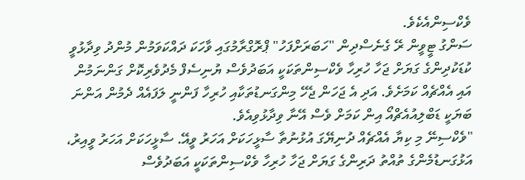ވެކްސިންއެކެވެ.
ސަންގު ޓީވީން ރޭ ގެނެސްދިން "ހަބަރަށްފަހު" ޕްރޮގްރާމުގައި ވާހަކަ ދައްކަވަމުން މުންދު ވިދާޅުވީ ކުޑަކުދިންގެ ގަޔަށް ޖަހާ ހުރިހާ ވެކްސިންތަކަކީ އަބަދުވެސް ޔުނިސެފް މެދުވެރިކޮށް ގަންނަމުން އައި އެއްޗެއް ކަމަށެވެ. އަދި އެ ޖަހަން ޖެހޭ މިންގަނޑުތަކާއި ހުރިހާ ފަންނީ ލަފައެއް ދެމުން އަންނަ ބަޔަކީ ޑަބްލިއުއެޗްއޯ އިން ކަމަށް ވެސް އޭނާ ވިދާޅުވިއެވެ.
"ވެކްސިނޭ މި ކިޔާ އެއްޗެއް ދުނިޔޭގަ އުޅުނުތާ ސާޅީހަކަށް އަހަރު ވީއޭ. ސާޅީހަކަށް އަހަރު ވީއިރު، އަޅުގަނޑުމެންގެ ތުއްތު ދަރިންގެ ގަޔަށް ޖަހާ ހުރިހާ ވެކްސިންތަކަކީ އަބަދުވެސް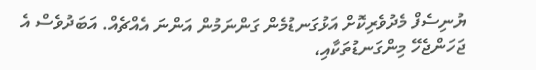ޔުނިސެފް މެދުވެރިކޮށް އަޅުގަނޑުމެން ގަންނަމުން އަންނަ އެއްޗެއް. އަބަދުވެސް އެ ޖަހަންޖެހޭ މިންގަނޑުތަކާއި،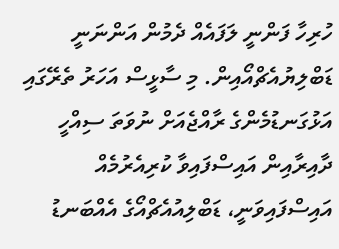ހުރިހާ ފަންނީ ލަފައެއް ދެމުން އަންނަނީ ޑަބްލިޔުއެޗްއޯއިން. މި ސާޅީސް އަހަރު ތެރޭގައި އަޅުގަނޑުމެންގެ ރާއްޖެއަށް ނުވަތަ ސިއްހީ ދާއިރާއިން އައިސްފައިވާ ކުރިއެރުމެއް އައިސްފައިވަނީ، ޑަބްލިއުއެޗްއޯގެ އެއްބަނޑު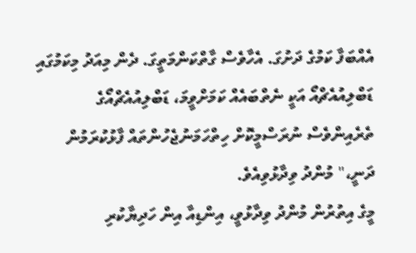އެއްބަފާ ކަމުގެ ދަށުގަ. އެހާވެސް ގާތްކަންމަތީގަ. ދެން މިއަދު މިކަމުގައި ޑަބްލިއުއެޗްއޯ އަކީ ނެތްބައެއް ކަމަށްވީމަ، ޑަބްލިއުއެޗްއޯގެ ތެރެއިންވެސް ނުރަސްމީކޮށް ހިތްހަމަނުޖެހުންތައް ފާޅުކުރަމުން ދަނީ،" މުންދު ވިދާޅުވިއެވެ.
މީގެ އިތުރުން މުންދު ވިދާޅުވީ، އިންޑިއާ އިން ހަދިޔާކުރި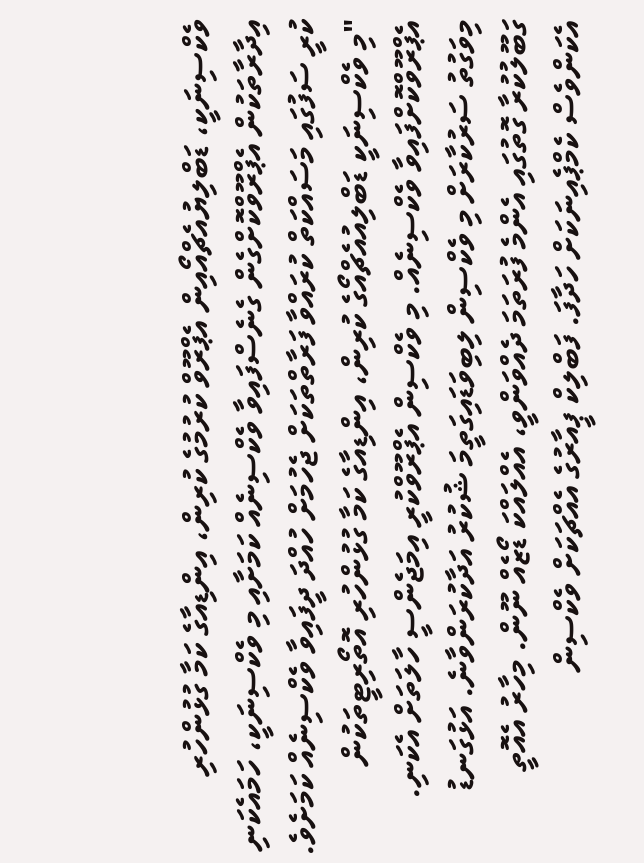ވެކްސިނަކީ، ޑަބްލިޔުއެޗްއޯއިން އެޕްރޫވް ކުރުމުގެ ކުރިން، އިންޑިއާގެ ކަމާ ގުޅުންހުރި އިދާރާތަކުން އެޕްރޫވްކޮށްގެން ގެނެސްފައިވާ ވެކްސިނެއް ކަމަށާއި މި ވެކްސިނަކީ، ހަމައެކަނި ކުރީ ސަފުގައި މަސައްކަތް ކުރައްވާ ފަރާތްތަކަށް ޖެހުމަށް ހުއްދަ ދީފައިވާ ވެކްސިނެއް ކަމަށެވެ.
"މި ވެކްސިނަކީ ޑަބްލިއުއެޗްއޯގެ ކުރިން، އިންޑިއާގެ ކަމާ ގުޅުންހުރި އޮތޯރިޓީތަކުން އެޕްރޫވްކޮށްފައިވާ ވެކްސިނެއް. މި ވެކްސިން އެޕްރޫވްކުރީ އިމަޖެންސީ ހާލަތަށް އެކަނި. މިވަގުތު ސަރުކާރަށް މި ވެކްސިން ލިބިވަޑައިގަތީމަ ޝުކުރު އަދާކުރަންވާނެ. އަޅުގަނޑު ގަބޫލުކުރާ ގޮތުގައި އެންމެ ފުރަތަމަ ދެއްވަންވީ، އެއްލައްކަ ޑޯޒެއް ނޫން. މިހާރު އެއޮތީ އެކަންވެސް ކެމްޕެއިނަކަށް ހަދާފަ. ފަބްލިކް ޕީއާރުގެ އެއްޗަކަށް ވެކްސިން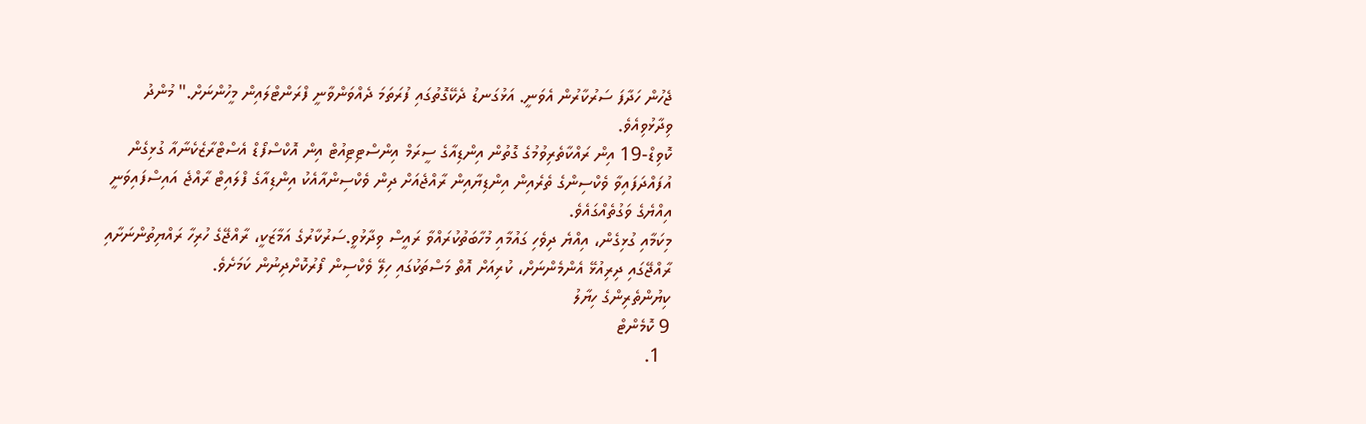ޖެހުން ހަދާފަ ސަރުކާރުން އެވަނީ. އަޅުގަނޑު ދެކޭގޮތުގައި ފުރަތަމަ ދެއްވަންވާނީ ފްރަންޓްލައިން މީހުންނަށް." މުންދު ވިދާޅުވިއެވެ.
ކޮވިޑް-19 އިން ރައްކާތެރިވުމުގެ ގޮތުން އިންޑިއާގެ ސީރަމް އިންސްޓިޓިއުޓް އިން އޮކްސްފޯޑް އެސްޓްރާޒެކެނާއާ ގުޅިގެން އުފައްދަފައިވާ ވެކްސިންގެ ތެރެއިން އިންޑިޔާއިން ރާއްޖެއަށް ދިން ވެކްސިންއާއެކު އިންޑިއާގެ ފްލައިޓް ރާއްޖެ އައިސްފައިވަނީ އިއްޔެގެ ވަގުތެއްގައެވެ.
މިކަމާއި ގުޅިގެން، އިއްޔެ ދިވެހި ގައުމާއި މުހާބަތުކުރައްވާ ރައީސް ވިދާޅުވީ.ސަރުކާރުގެ އަމާޒަކީ، ރާއްޖޭގެ ހުރިހާ ރައްޔިތުންނަށާއި ރާއްޖޭގައި ދިރިއުޅޭ އެންމެންނަށް، ކުރިއަށް އޮތް މަސްތަކުގައި ހިލޭ ވެކްސިން ފޯރުކޮށްދިނުން ކަމަށެވެ.
ކިޔުންތެރިންގެ ހިޔާލު
9 ކޮމެންޓް
  1.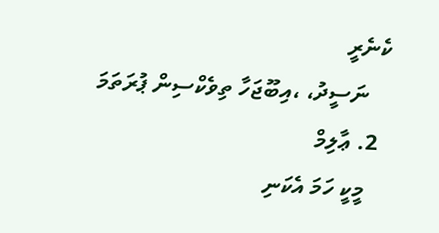ކެނެރީ
    ނަސީދު، ،އިބޫޖަހާ ތިވެކްސިން ޕުރަތަމަ
  2. ޢާލިމް
    މީކީ ހަމަ އެކަނި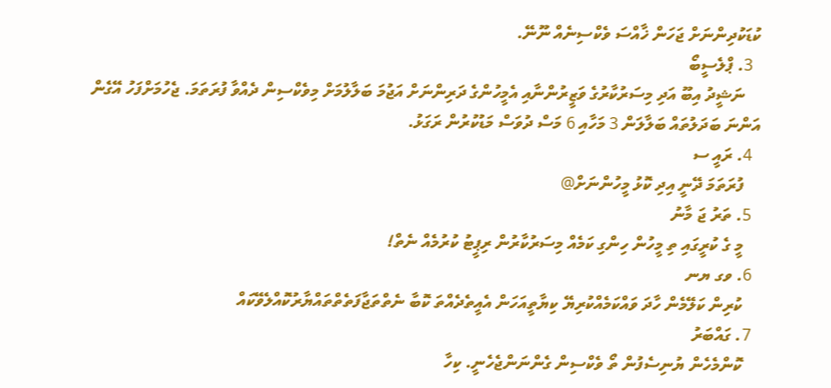ކުޑަކުދިންނަށް ޖަހަން ޚާއްސަ ވެކްސިނެއް ނޫނޭ.
  3. ޕްލެސީބޯ
    ނަޝީދު އިބޫ އަދި މިސަރުކާރުގެ ވަޒީރުންނާއި އެމީހުންގެ ދަރިންނަށް އަޖުމަ ބަލާލުމަށް މިވެކްސިން ދެއްވާ ފުރަތަމަ. ޖެހުމަށްފަހު އޭގެން އަންނަ ބަދަލުތައް ބަލާލަން 3 މަހާއި 6 މަސް ދުވަސް މަޑުކުރުން ރަގަޅު.
  4. ރައީ ސ
    ފުރަތަމަ ދޭނީ އިދި ކޮޅު މީހުންނަށް@
  5. ތަރު ޖަ މާނު
    މީ ގެ ކުރީގައި ތި މީހުން ހިންގި ކަމެއް މިސަރުކާރުން ރިޕީޓު ކުރުމެއް ނެތް!
  6. ވގ ޔނ
    ކުރިން ކަލޭމެން ހާދަ ވައްކަމެއްކުރިޔޭ ކިޔާތީއަހަން އެއީތެދެއްތަ ކޮބާ ނެތްތަޖާފަތެތްތައްޔާރުކޮއްލެވޭކައް
  7. ގައްބަރު
    ކޮންމެހެން ޔުނިސެފުން ތޯ ވެކްސިން ގެންނަންޖެހެނީ. ކިހާ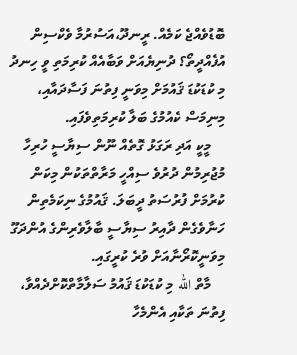ބޮޑުވެއްޖެ ކަމެއް. ރީނދޫ،އަސުރުމާ ވެކްސިން އުފެއްދީތޯ؟ ދުނިޔެއަށް ވަބާއެއް ކުރިމަތި ވީ ހިނދު މި ކުޑަކުޑަ ޤައުމަށް މިވަނީ ފިތުނަ ފަސާދައާއި، މިނިމަސް ކެއުމުގެ ބަލާ ކުރިމަތިވެފައި.
    މީކީ އަދި ރަގަޅު ގޮތެއް ނޫން ސިޔާސީ ހުރިހާ މުޖުރިމުން ދުރުވެ ސިއްހީ މަރާތްތަކުން މިކަން ކުރުމަށް ފުރުސަތު ދީބަލަ. ޤައުމުގެ ނިކަމެތިން ހަނާވެގެން ދާއިރު ސިޔާސީ ބާލާވެރިންގެ އުންދަގޫ މިވަނީކޮރޯނާއަށް ވުރެ ކުރީގައި.
    މާތް الله މި ކުޑަކުޑަ ޤައުމު ސަލާމާތްކޮށްދެއްވާ، ފިތުނަ ތަކާއި އެންމެހާ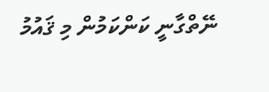ނޭތްގާނީ ކަންކަމުން މި ޤައުމު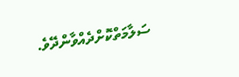ސަލާމަތްކޮށްދެއްވާންދޭވެ.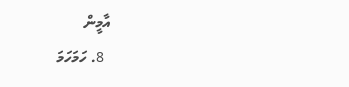އާމީން
  8. ހަމަހަމަ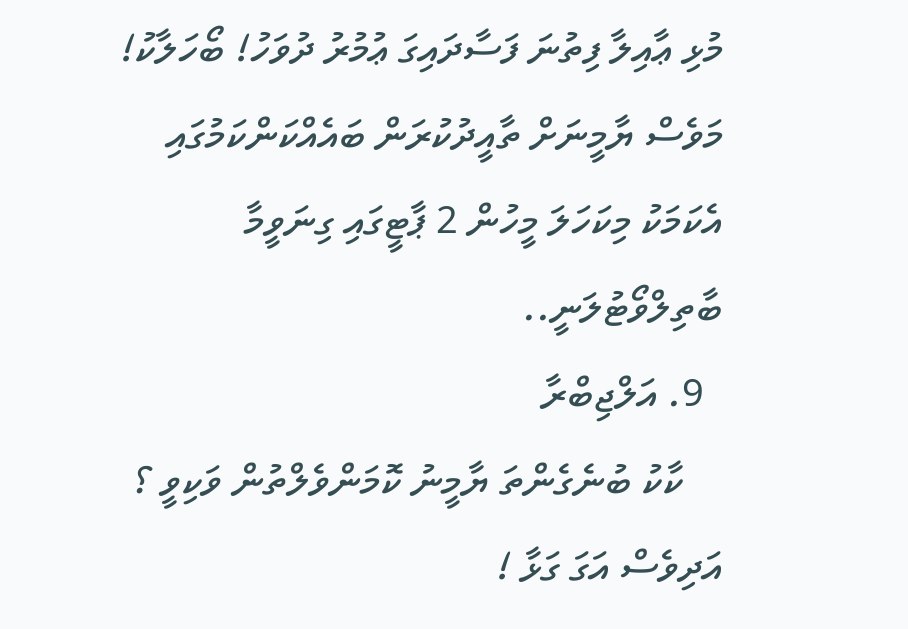މުޅި ޢާއިލާ ފިތުނަ ފަސާދައިގަ ޢުމުރު ދުވަހު! ބޯހަލާކު! މަވެސް ޔާމީނަށް ތާއީދުކުރަން ބައެއްކަންކަމުގައި އެކަމަކު މިކަހަލަ މީހުން 2 ޕާޓީގައި ގިނަވީމާ ބާތިލްވޯޓުލަނީ..
  9. އަލްޖިބްރާ
    ކާކު ބުނެގެންތަ ޔާމީނު ކޮމަންވެލްތުން ވަކިވީ ؟ އަދިވެސް އަގަ ގަޅާ !